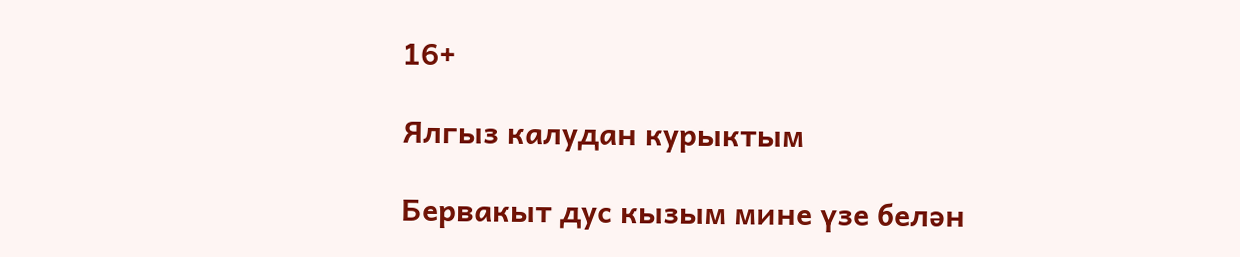16+

Ялгыз калудан курыктым

Бервакыт дус кызым мине үзе белән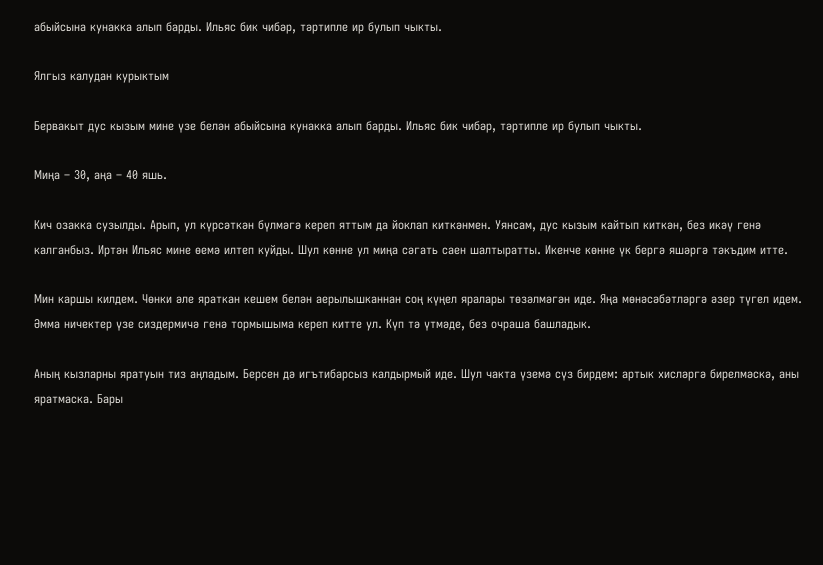абыйсына кунакка алып барды. Ильяс бик чибәр, тәртипле ир булып чыкты.

Ялгыз калудан курыктым

Бервакыт дус кызым мине үзе белән абыйсына кунакка алып барды. Ильяс бик чибәр, тәртипле ир булып чыкты.

Миңа – 30, аңа – 40 яшь.

Кич озакка сузылды. Арып, ул күрсәткән бүлмәгә кереп яттым да йоклап киткәнмен. Уянсам, дус кызым кайтып киткән, без икәү генә калганбыз. Иртән Ильяс мине өемә илтеп куйды. Шул көнне ул миңа сәгать саен шалтыратты. Икенче көнне үк бергә яшәргә тәкъдим итте.

Мин каршы килдем. Чөнки әле яраткан кешем белән аерылышканнан соң күңел яралары төзәлмәгән иде. Яңа мөнәсәбәтләргә әзер түгел идем. Әмма ничектер үзе сиздермичә генә тормышыма кереп китте ул. Күп тә үтмәде, без очраша башладык.

Аның кызларны яратуын тиз аңладым. Берсен дә игътибарсыз калдырмый иде. Шул чакта үземә сүз бирдем: артык хисләргә бирелмәскә, аны яратмаска. Бары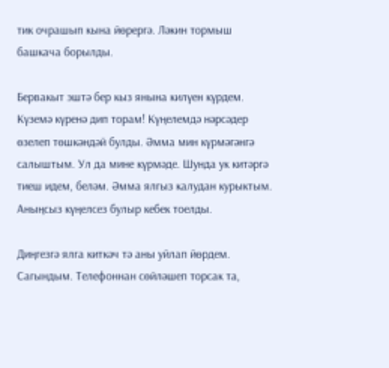тик очрашып кына йөрергә. Ләкин тормыш башкача борылды.

Бервакыт эштә бер кыз янына килүен күрдем. Күземә күренә дип торам! Күңелемдә нәрсәдер өзелеп төшкәндәй булды. Әмма мин күрмәгәнгә салыштым. Ул да мине күрмәде. Шунда ук китәргә тиеш идем, беләм. Әмма ялгыз калудан курыктым. Аныңсыз күңелсез булыр кебек тоелды.

Диңгезгә ялга киткәч тә аны уйлап йөрдем. Сагындым. Телефоннан сөйләшеп торсак та,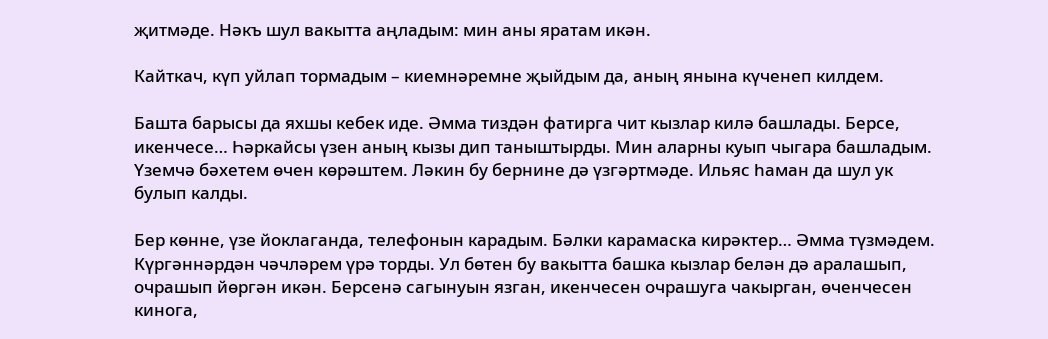җитмәде. Нәкъ шул вакытта аңладым: мин аны яратам икән.

Кайткач, күп уйлап тормадым – киемнәремне җыйдым да, аның янына күченеп килдем.

Башта барысы да яхшы кебек иде. Әмма тиздән фатирга чит кызлар килә башлады. Берсе, икенчесе… Һәркайсы үзен аның кызы дип таныштырды. Мин аларны куып чыгара башладым. Үземчә бәхетем өчен көрәштем. Ләкин бу бернине дә үзгәртмәде. Ильяс һаман да шул ук булып калды.

Бер көнне, үзе йоклаганда, телефонын карадым. Бәлки карамаска кирәктер… Әмма түзмәдем. Күргәннәрдән чәчләрем үрә торды. Ул бөтен бу вакытта башка кызлар белән дә аралашып, очрашып йөргән икән. Берсенә сагынуын язган, икенчесен очрашуга чакырган, өченчесен кинога,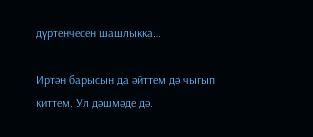дүртенчесен шашлыкка…

Иртән барысын да әйттем дә чыгып киттем. Ул дәшмәде дә.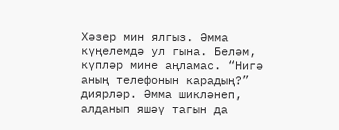Хәзер мин ялгыз. Әмма күңелемдә ул гына. Беләм, күпләр мине аңламас. “Нигә аның телефонын карадың?” диярләр. Әмма шикләнеп, алданып яшәү тагын да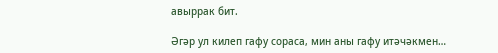авыррак бит.

Әгәр ул килеп гафу сораса, мин аны гафу итәчәкмен…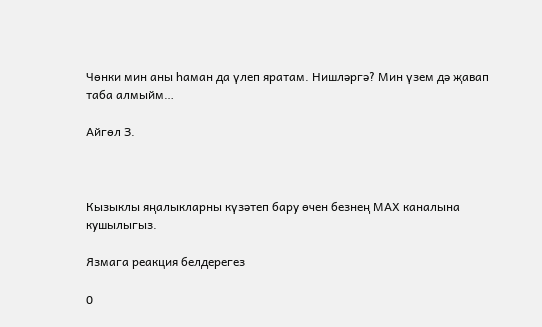Чөнки мин аны һаман да үлеп яратам. Нишләргә? Мин үзем дә җавап таба алмыйм…

Айгөл З.



Кызыклы яңалыкларны күзәтеп бару өчен безнең МАХ каналына кушылыгыз.

Язмага реакция белдерегез

0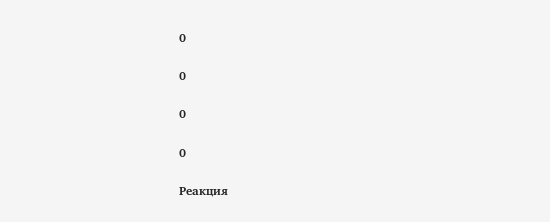0

0

0

0

Реакция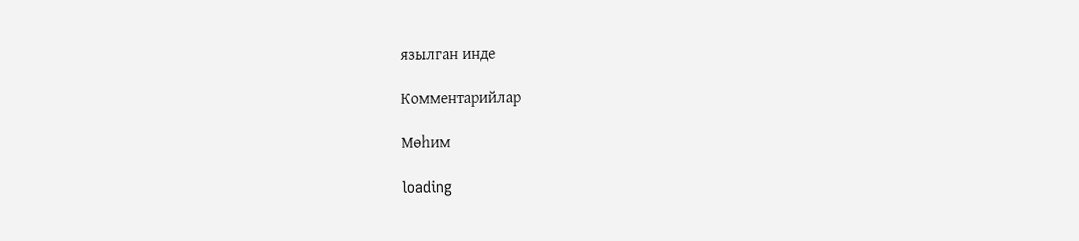язылган инде

Комментарийлар

Мөһим

loading